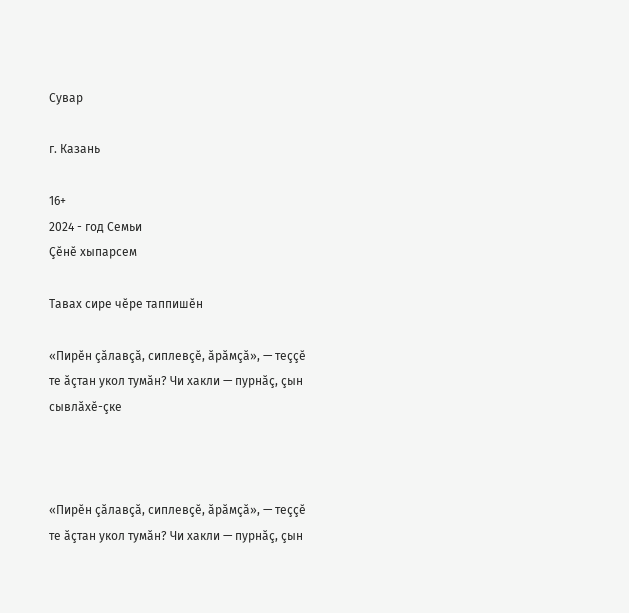Сувар

г. Казань

16+
2024 - год Семьи
Çӗнӗ хыпарсем

Тавах сире чӗре таппишӗн

«Пирӗн çăлавçă, сиплевçӗ, ăрăмçă», — теççӗ те ăçтан укол тумăн? Чи хакли — пурнăç, çын сывлăхӗ-çке



«Пирӗн çăлавçă, сиплевçӗ, ăрăмçă», — теççӗ те ăçтан укол тумăн? Чи хакли — пурнăç, çын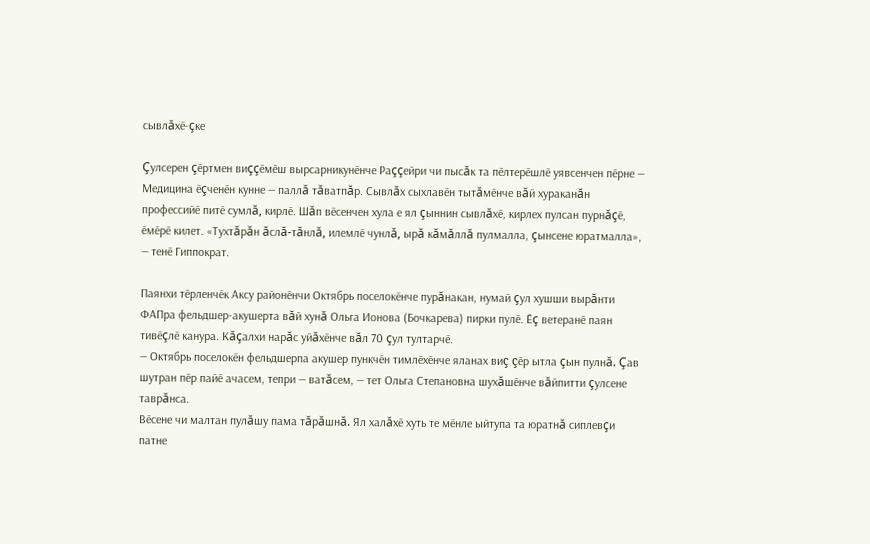сывлăхӗ-çке

Çулсерен çӗртмен виççӗмӗш вырсарникунӗнче Раççейри чи пысăк та пӗлтерӗшлӗ уявсенчен пӗрне — Медицина ӗçченӗн кунне — паллă тăватпăр. Сывлăх сыхлавӗн тытăмӗнче вăй хураканăн профессийӗ питӗ сумлă, кирлӗ. Шăп вӗсенчен хула е ял çыннин сывлăхӗ, кирлех пулсан пурнăçӗ, ӗмӗрӗ килет. «Тухтăрăн ăслă-тăнлă, илемлӗ чунлă, ырă кăмăллă пулмалла, çынсене юратмалла», — тенӗ Гиппократ.

Паянхи тӗрленчӗк Аксу районӗнчи Октябрь поселокӗнче пурăнакан, нумай çул хушши вырăнти ФАПра фельдшер-акушерта вăй хунă Ольга Ионова (Бочкарева) пирки пулӗ. Ӗç ветеранӗ паян тивӗçлӗ канура. Кăçалхи нарăс уйăхӗнче вăл 70 çул тултарчӗ.
— Октябрь поселокӗн фельдшерпа акушер пункчӗн тимлӗхӗнче яланах виç çӗр ытла çын пулнă. Çав шутран пӗр пайӗ ачасем, тепри — ватăсем, — тет Ольга Степановна шухăшӗнче вăйпитти çулсене таврăнса.
Вӗсене чи малтан пулăшу пама тăрăшнă. Ял халăхӗ хуть те мӗнле ыйтупа та юратнă сиплевçи патне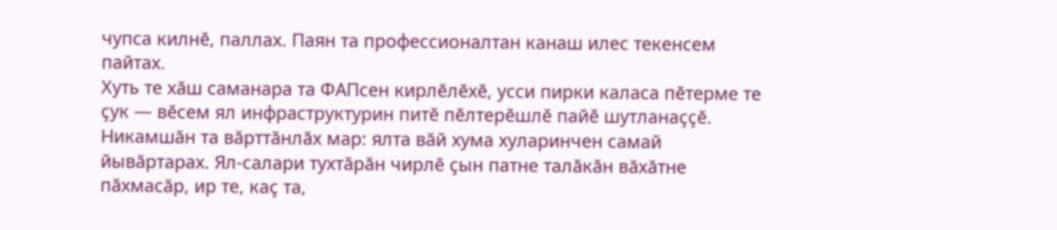чупса килнӗ, паллах. Паян та профессионалтан канаш илес текенсем пайтах.
Хуть те хăш саманара та ФАПсен кирлӗлӗхӗ, усси пирки каласа пӗтерме те çук — вӗсем ял инфраструктурин питӗ пӗлтерӗшлӗ пайӗ шутланаççӗ. Никамшăн та вăрттăнлăх мар: ялта вăй хума хуларинчен самай йывăртарах. Ял-салари тухтăрăн чирлӗ çын патне талăкăн вăхăтне пăхмасăр, ир те, каç та,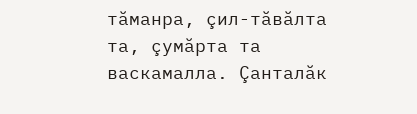тăманра, çил-тăвăлта та, çумăрта та васкамалла. Çанталăк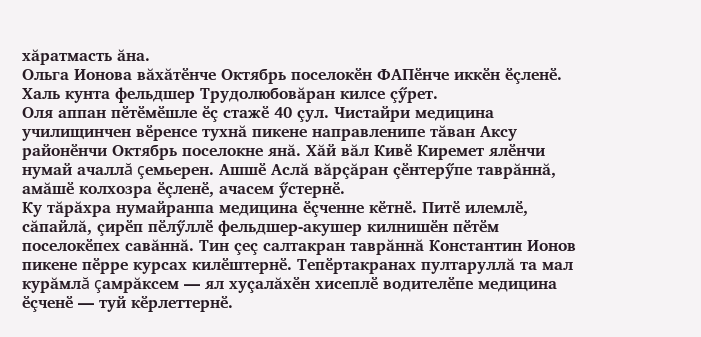хăратмасть ăна.
Ольга Ионова вăхăтӗнче Октябрь поселокӗн ФАПӗнче иккӗн ӗçленӗ. Халь кунта фельдшер Трудолюбовăран килсе çӳрет.
Оля аппан пӗтӗмӗшле ӗç стажӗ 40 çул. Чистайри медицина училищинчен вӗренсе тухнă пикене направленипе тăван Аксу районӗнчи Октябрь поселокне янă. Хăй вăл Кивӗ Киремет ялӗнчи нумай ачаллă çемьерен. Ашшӗ Аслă вăрçăран çӗнтерӳпе таврăннă, амăшӗ колхозра ӗçленӗ, ачасем ӳстернӗ.
Ку тăрăхра нумайранпа медицина ӗçченне кӗтнӗ. Питӗ илемлӗ, сăпайлă, çирӗп пӗлӳллӗ фельдшер-акушер килнишӗн пӗтӗм поселокӗпех савăннă. Тин çеç салтакран таврăннă Константин Ионов пикене пӗрре курсах килӗштернӗ. Тепӗртакранах пултаруллă та мал курăмлă çамрăксем — ял хуçалăхӗн хисеплӗ водителӗпе медицина ӗçченӗ — туй кӗрлеттернӗ.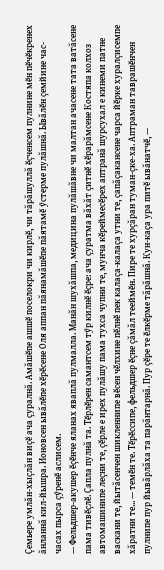Çемьере умлăн-хыçлăн виçӗ ача çуралнă. Амăшӗпе ашшӗ поселокри чи кирлӗ, чи тăрăшуллă ӗçченсем пулнине мӗн пӗчӗкренех ăнланнă кил-йышра. Ионовсен ывăлӗпе хӗрӗсене Оля аппан пăянамăшӗпе пăятамӗ ӳстерме пулăшнă. Ывăлӗн çемйине час-часах пырса çӳренӗ аслисем.
— Фельдшер-акушер ӗçӗнче яланах яваплă пулмалла. Манăн шухăшпа, медицина пулăшăвне чи малтан ачасене тата ватăсене пама тивӗçлӗ. Çапла пулнă та. Тӗрлӗрен самантсем тӳр килнӗ ӗçре: ача çуратма вăхăт çитнӗ хӗрарăмсене Костяпа колхоз автомашинипе леçни те, çӗрле е ирех пулăшу пама тухса чупни те, мунча кӗреймесӗрех аптранă шурсухал е кинеми патне васкани те, йытăсенчен шикленнипе вӗсен чӗлхине пӗлнӗ пек калаçа-калаçа утни те, çапăçакансене чарса йӗрке хуралçисемпе хăратни те... — темӗн те. Тӗрӗссипе, фельдшер ӗçне çăмăл тееймӗн. Пире те хурçăран туман-çке-ха. Аптраман таврашӗнчен пулнипе пур йывăрлăха та парăнтарнă. Пур çӗре те ӗлкӗрме тăрăшнă. Кун-каçа ура питӗ ывăнатчӗ, —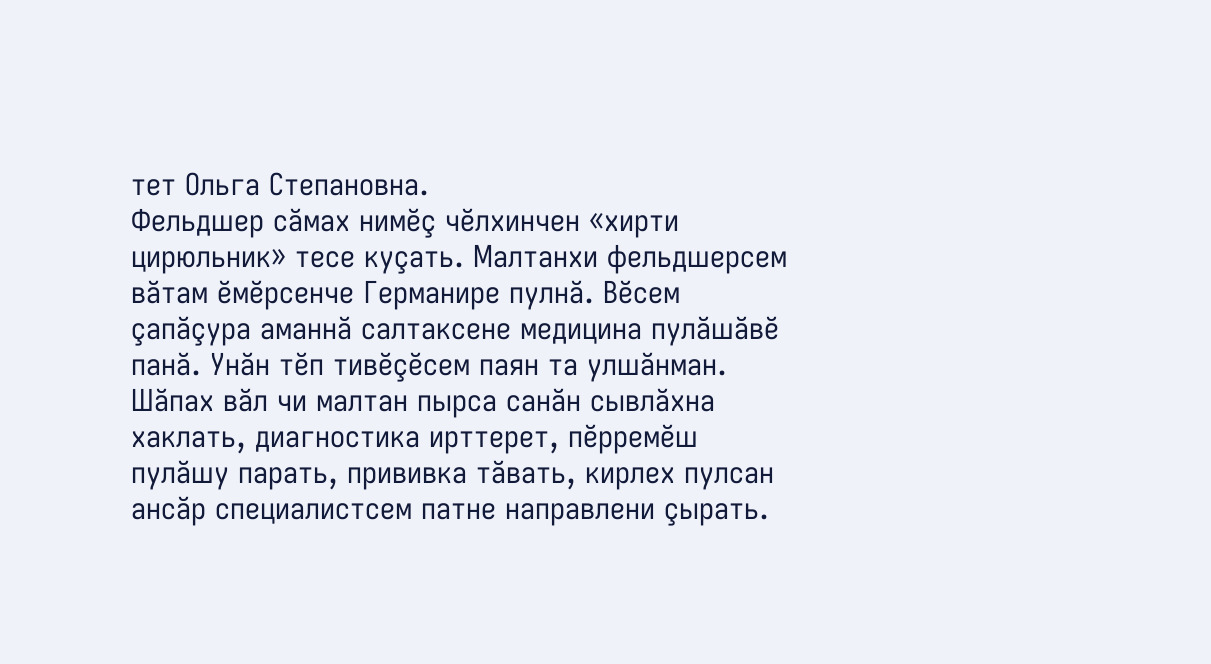тет Ольга Степановна.
Фельдшер сăмах нимӗç чӗлхинчен «хирти цирюльник» тесе куçать. Малтанхи фельдшерсем вăтам ӗмӗрсенче Германире пулнă. Вӗсем çапăçура аманнă салтаксене медицина пулăшăвӗ панă. Унăн тӗп тивӗçӗсем паян та улшăнман. Шăпах вăл чи малтан пырса санăн сывлăхна хаклать, диагностика ирттерет, пӗрремӗш пулăшу парать, прививка тăвать, кирлех пулсан ансăр специалистсем патне направлени çырать.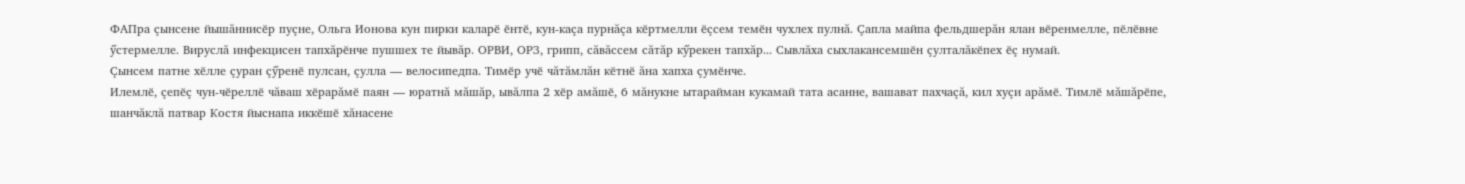ФАПра çынсене йышăннисӗр пуçне, Ольга Ионова кун пирки каларӗ ӗнтӗ, кун-каçа пурнăçа кӗртмелли ӗçсем темӗн чухлех пулнă. Çапла майпа фельдшерăн ялан вӗренмелле, пӗлӗвне ӳстермелле. Вируслă инфекцисен тапхăрӗнче пушшех те йывăр. ОРВИ, ОРЗ, грипп, сăвăссем сăтăр кӳрекен тапхăр... Сывлăха сыхлакансемшӗн çулталăкӗпех ӗç нумай.
Çынсем патне хӗлле çуран çӳренӗ пулсан, çулла — велосипедпа. Тимӗр учӗ чăтăмлăн кӗтнӗ ăна хапха çумӗнче.
Илемлӗ, çепӗç чун-чӗреллӗ чăваш хӗрарăмӗ паян — юратнă мăшăр, ывăлпа 2 хӗр амăшӗ, 6 мăнукне ытарайман кукамай тата асанне, вашават пахчаçă, кил хуçи арăмӗ. Тимлӗ мăшăрӗпе, шанчăклă патвар Костя йыснапа иккӗшӗ хăнасене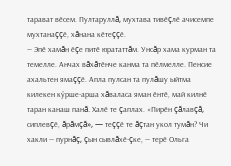тарават вӗсем. Пултаруллă, мухтава тивӗçлӗ ачисемпе мухтанаççӗ, хăнана кӗтеççӗ.
— Эпӗ хамăн ӗçе питӗ юрататтăм. Унсăр хама курман та темелле. Анчах вăхăтӗнче канма та пӗлмелле. Пенсие ахальтен ямаççӗ. Апла пулсан та пулăшу ыйтма килекен кӳрше-арша хăваласа яман ӗнтӗ, май килнӗ таран канаш панă. Халӗ те çаплах. «Пирӗн çăлавçă, сиплевçӗ, ăрăмçă», — теççӗ те ăçтан укол тумăн? Чи хакли — пурнăç, çын сывлăхӗ-çке, — терӗ Ольга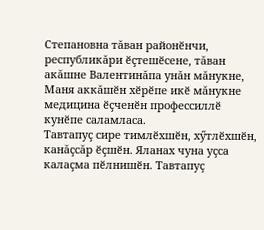Степановна тăван районӗнчи, республикăри ӗçтешӗсене, тăван акăшне Валентинăпа унăн мăнукне, Маня аккăшӗн хӗрӗпе икӗ мăнукне медицина ӗçченӗн профессиллӗ кунӗпе саламласа.
Тавтапуç сире тимлӗхшӗн, хӳтлӗхшӗн, канăçсăр ӗçшӗн. Яланах чуна уçса калаçма пӗлнишӗн. Тавтапуç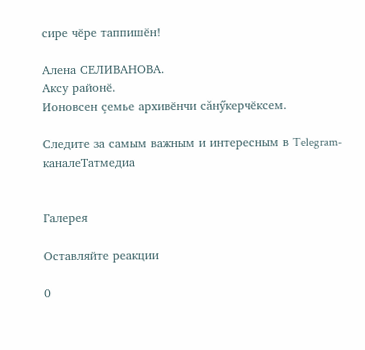сире чӗре таппишӗн!

Алена СЕЛИВАНОВА.
Аксу районӗ.
Ионовсен çемье архивӗнчи сăнӳкерчӗксем.

Следите за самым важным и интересным в Telegram-каналеТатмедиа


Галерея

Оставляйте реакции

0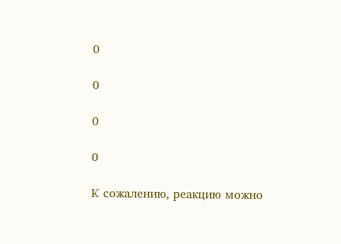0

0

0

0

К сожалению, реакцию можно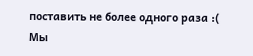поставить не более одного раза :(
Мы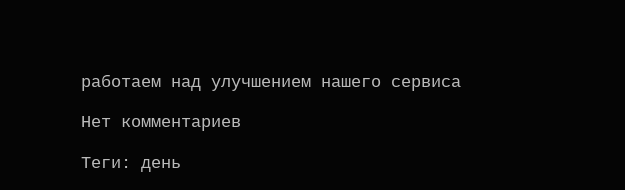работаем над улучшением нашего сервиса

Нет комментариев

Теги: день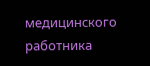медицинского работника